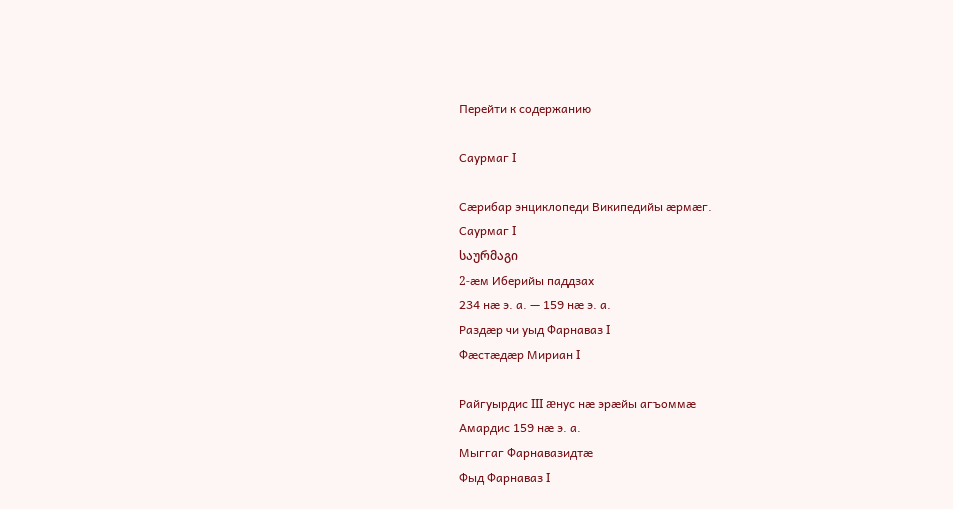Перейти к содержанию

Саурмаг I

Сæрибар энциклопеди Википедийы æрмæг.
Саурмаг I
საურმაგი
2-æм Иберийы паддзах
234 нæ э. а. — 159 нæ э. а.
Раздæр чи уыд Фарнаваз I
Фæстæдæр Мириан I

Райгуырдис III æнус нæ эрæйы агъоммæ
Амардис 159 нæ э. а.
Мыггаг Фарнавазидтæ
Фыд Фарнаваз I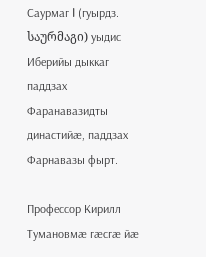Саурмаг I (гуырдз. საურმაგი) уыдис Иберийы дыккаг паддзах Фаранавазидты династийæ, паддзах Фарнавазы фырт.

Профессор Кирилл Тумановмæ гæсгæ йæ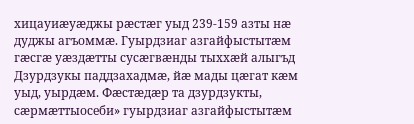хицауиæуæджы рæстæг уыд 239-159 азты нæ дуджы агъоммæ. Гуырдзиаг азгайфыстытæм гæсгæ уæздæтты сусæгвæнды тыххæй алыгъд Дзурдзукы паддзахадмæ, йæ мады цæгат кæм уыд, уырдæм. Фæстæдæр та дзурдзукты, сæрмæттыосеби» гуырдзиаг азгайфыстытæм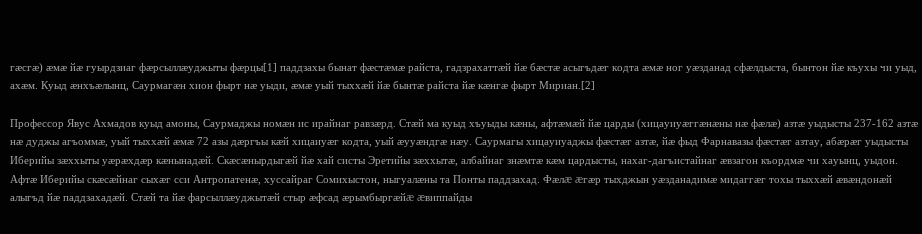гæсгæ) æмæ йæ гуырдзиаг фæрсыллæуджыты фæрцы[1] паддзахы бынат фæстæмæ райста, гадзрахаттæй йæ бæстæ асыгъдæг кодта æмæ ног уæзданад сфæлдыста, бынтон йæ къухы чи уыд, ахæм. Куыд æнхъæлынц, Саурмагæн хион фырт нæ уыди, æмæ уый тыххæй йæ бынтæ райста йæ кæнгæ фырт Мириан.[2]

Профессор Явус Ахмадов куыд амоны, Саурмаджы номæн ис ирайнаг равзæрд. Стæй ма куыд хъуыды кæны, афтæмæй йæ царды (хицауиуæггæнæны нæ фæлæ) азтæ уыдысты 237-162 азтæ нæ дуджы агъоммæ, уый тыххæй æмæ 72 азы дæргъы кæй хицаиуæг кодта, уый æууæндгæ нæу. Саурмагы хицауиуаджы фæстæг азтæ, йæ фыд Фарнавазы фæстæг азтау, абæрæг уыдысты Иберийы зæххыты уæрæхдæр кæнынадæй. Скæсæнырдыгæй йæ хай систы Эретийы зæххытæ, албайнаг знæмтæ кæм цардысты, нахаг-дагъистайнаг æвзагон къордмæ чи хауынц, уыдон. Афтæ Иберийы скæсæйнаг сыхæг сси Антропатенæ, хуссайраг Сомихыстон, ныгуалæны та Понты паддзахад. Фæлæ æгæр тыхджын уæзданадимæ мидаггæг тохы тыххæй æвæндонæй алыгъд йæ паддзахадæй. Стæй та йæ фарсыллæуджытæй стыр æфсад æрымбыргæйæ æвиппайды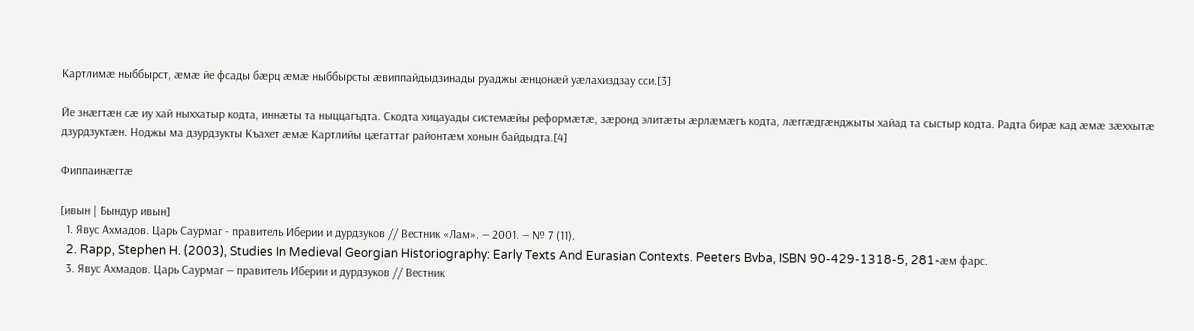Картлимæ ныббырст, æмæ йе фсады бæрц æмæ ныббырсты æвиппайдыдзинады руаджы æнцонæй уæлахиздзау сси.[3]

Йе знæгтæн сæ иу хай ныххатыр кодта, иннæты та ныццагъдта. Скодта хицауады системæйы реформæтæ, зæронд элитæты æрлæмæгъ кодта, лæггæдгæнджыты хайад та сыстыр кодта. Радта бирæ кад æмæ зæххытæ дзурдзуктæн. Ноджы ма дзурдзукты Къахет æмæ Картлийы цæгаттаг районтæм хонын байдыдта.[4]

Фиппаинæгтæ

[ивын | Бындур ивын]
  1. Явус Ахмадов. Царь Саурмаг - правитель Иберии и дурдзуков // Вестник «Лам». — 2001. — № 7 (11).
  2. Rapp, Stephen H. (2003), Studies In Medieval Georgian Historiography: Early Texts And Eurasian Contexts. Peeters Bvba, ISBN 90-429-1318-5, 281-æм фарс.
  3. Явус Ахмадов. Царь Саурмаг — правитель Иберии и дурдзуков // Вестник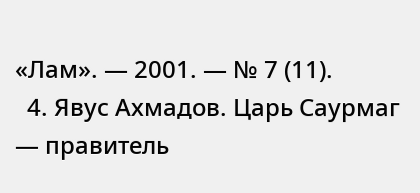«Лам». — 2001. — № 7 (11).
  4. Явус Ахмадов. Царь Саурмаг — правитель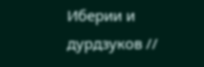Иберии и дурдзуков //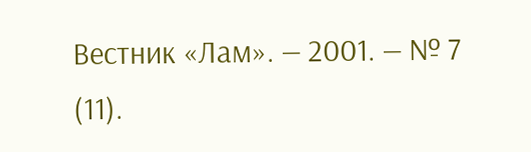Вестник «Лам». — 2001. — № 7 (11).